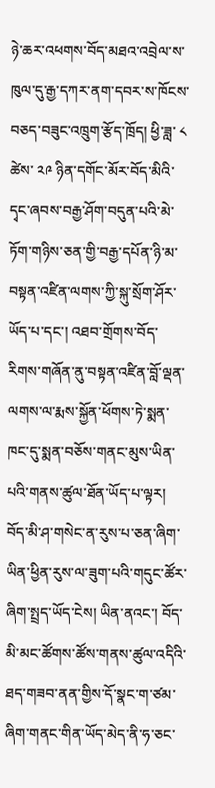ཉེ་ཆར་འཕགས་བོད་མཐའ་འབྲེལ་ས་ཁུལ་དུ་རྒྱ་དཀར་ནག་དབར་ས་ཁོངས་བཅད་བཟུང་འཁྲུག་རྩོད་ཁྲོད། ཕྱི་ཟླ་ ༨ ཚེས་ ༢༩ ཉིན་དགོང་མོར་བོད་མིའི་དྭང་ཞབས་བརྒྱ་ཤོག་བདུན་པའི་མེ་ཏོག་གཉིས་ཅན་གྱི་བརྒྱ་དཔོན་ཉི་མ་བསྟན་འཛིན་ལགས་ཀྱི་སྐུ་སྲོག་ཤོར་ཡོད་པ་དང་། འཐབ་གྲོགས་བོད་རིགས་གཞོན་ནུ་བསྟན་འཛིན་བློ་ལྡན་ལགས་ལ་རྨས་སྐྱོན་ཕོགས་ཏེ་སྨན་ཁང་དུ་སྨན་བཅོས་གནང་མུས་ཡིན་པའི་གནས་ཚུལ་ཐོན་ཡོད་པ་ལྟར། བོད་མི་ཤ་གསེང་ན་རུས་པ་ཅན་ཞིག་ཡིན་ཕྱིན་རུས་ལ་ཟུག་པའི་གདུང་ཚོར་ཞིག་སྤྲད་ཡོད་ངེས། ཡིན་ནའང་། བོད་མི་མང་ཚོགས་ཚོས་གནས་ཚུལ་འདིའི་ཐད་གཟབ་ནན་གྱིས་དོ་སྣང་ག་ཙམ་ཞིག་གནང་གིན་ཡོད་མེད་ནི་ཧ་ཅང་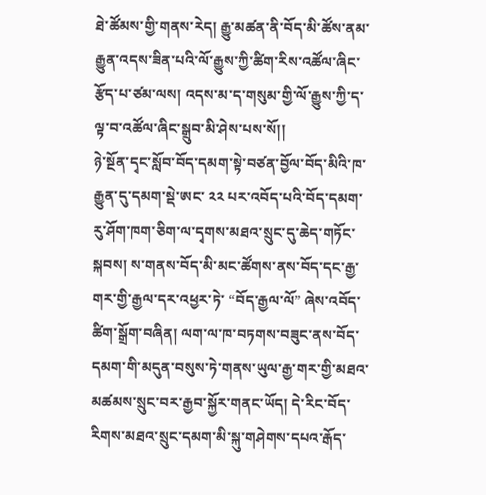ཐེ་ཚོམས་གྱི་གནས་རེད། རྒྱུ་མཚན་ནི་བོད་མི་ཚོས་ནམ་རྒྱུན་འདས་ཟིན་པའི་ལོ་རྒྱུས་ཀྱི་ཚིག་རིས་འཚོལ་ཞིང་རྩོད་པ་ཙམ་ལས། འདས་མ་ད་གསུམ་གྱི་ལོ་རྒྱུས་ཀྱི་ད་ལྟ་བ་འཚོལ་ཞིང་སྒྲུབ་མི་ཤེས་པས་སོ།།
ཉེ་སྔོན་དྭང་སློབ་བོད་དམག་སྟེ་བཙན་བྱོལ་བོད་མིའི་ཁ་རྒྱུན་དུ་དམག་སྡེ་ཨང་ ༢༢ པར་འབོད་པའི་བོད་དམག་རུ་ཤོག་ཁག་ཅིག་ལ་དྭགས་མཐའ་སྲུང་དུ་ཆེད་གཏོང་སྐབས། ས་གནས་བོད་མི་མང་ཚོགས་ནས་བོད་དང་རྒྱ་གར་གྱི་རྒྱལ་དར་འཕྱར་ཏེ་ “བོད་རྒྱལ་ལོ” ཞེས་འབོད་ཚིག་སྒྲོག་བཞིན། ལག་ལ་ཁ་བཏགས་བཟུང་ནས་བོད་དམག་གི་མདུན་བསུས་ཏེ་གནས་ཡུལ་རྒྱ་གར་གྱི་མཐའ་མཚམས་སྲུང་བར་རྒྱབ་སྐྱོར་གནང་ཡོད། དེ་རིང་བོད་རིགས་མཐའ་སྲུང་དམག་མི་སྐུ་གཤེགས་དཔའ་རྒོད་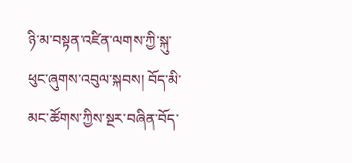ཉི་མ་བསྟན་འཛིན་ལགས་ཀྱི་སྐུ་ཕུང་ཞུགས་འབུལ་སྐབས། བོད་མི་མང་ཚོགས་ཀྱིས་སྔར་བཞིན་བོད་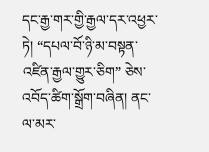དང་རྒྱ་གར་གྱི་རྒྱལ་དར་འཕྱར་ཏེ། “དཔལ་བོ་ཉི་མ་བསྟན་འཛིན་རྒྱལ་གྱུར་ཅིག” ཅེས་འབོད་ཚིག་སྒྲོག་བཞིན། ནང་ལ་མར་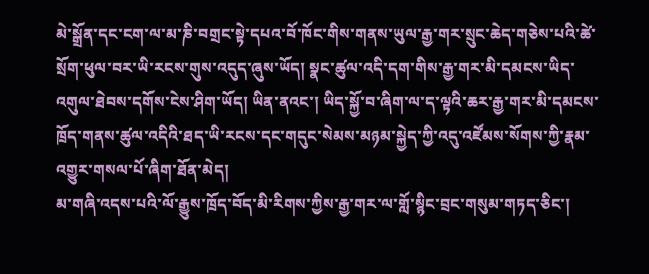མེ་སྒྲོན་དང་ངག་ལ་མ་ཎི་བགྲང་སྟེ་དཔའ་བོ་ཁོང་གིས་གནས་ཡུལ་རྒྱ་གར་སྲུང་ཆེད་གཅེས་པའི་ཚེ་སྲོག་ཕུལ་བར་ཡི་རངས་གུས་འདུད་ཞུས་ཡོད། སྣང་ཚུལ་འདི་དག་གིས་རྒྱ་གར་མི་དམངས་ཡིད་འགུལ་ཐེབས་དགོས་ངེས་ཤིག་ཡོད། ཡིན་ནའང་། ཡིད་སྐྱོ་བ་ཞིག་ལ་ད་ལྟའི་ཆར་རྒྱ་གར་མི་དམངས་ཁྲོད་གནས་ཚུལ་འདིའི་ཐད་ཡི་རངས་དང་གདུང་སེམས་མཉམ་སྐྱེད་ཀྱི་འདུ་འཛོམས་སོགས་ཀྱི་རྣམ་འགྱུར་གསལ་པོ་ཞིག་ཐོན་མེད།
མ་གཞི་འདས་པའི་ལོ་རྒྱུས་ཁྲོད་བོད་མི་རིགས་ཀྱིས་རྒྱ་གར་ལ་གློ་སྙིང་བྲང་གསུམ་གཏད་ཅིང་།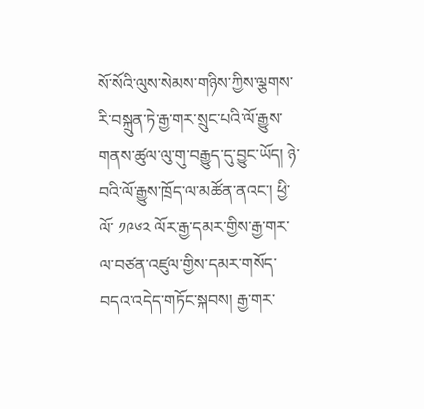སོ་སོའི་ལུས་སེམས་གཉིས་ཀྱིས་ལྕགས་རི་བསྐྲུན་ཏེ་རྒྱ་གར་སྲུང་པའི་ལོ་རྒྱུས་གནས་ཚུལ་ལུ་གུ་བརྒྱུད་དུ་བྱུང་ཡོད། ཉེ་བའི་ལོ་རྒྱུས་ཁྲོད་ལ་མཚོན་ནའང་། ཕྱི་ལོ་ ༡༩༦༢ ལོར་རྒྱ་དམར་གྱིས་རྒྱ་གར་ལ་བཙན་འཛུལ་གྱིས་དམར་གསོད་བདའ་འདེད་གཏོང་སྐབས། རྒྱ་གར་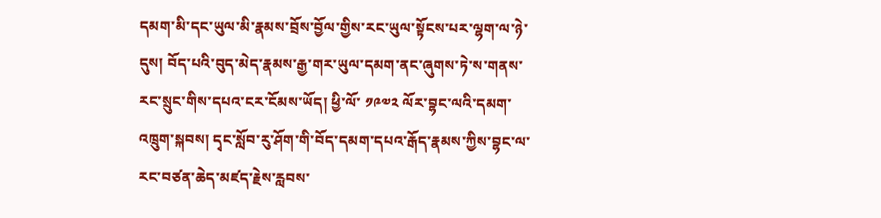དམག་མི་དང་ཡུལ་མི་རྣམས་བྲོས་བྱོལ་གྱིས་རང་ཡུལ་སྟོངས་པར་ལྷག་ལ་ཉེ་དུས། བོད་པའི་བུད་མེད་རྣམས་རྒྱ་གར་ཡུལ་དམག་ནང་ཞུགས་ཏེ་ས་གནས་རང་སྲུང་གིས་དཔའ་ངར་ངོམས་ཡོད། ཕྱི་ལོ་ ༡༩༧༢ ལོར་བྷང་ལའི་དམག་འཁྲུག་སྐབས། དྭང་སློབ་རུ་ཤོག་གི་བོད་དམག་དཔའ་རྒོད་རྣམས་ཀྱིས་བྷང་ལ་རང་བཙན་ཆེད་མཛད་རྗེས་རླབས་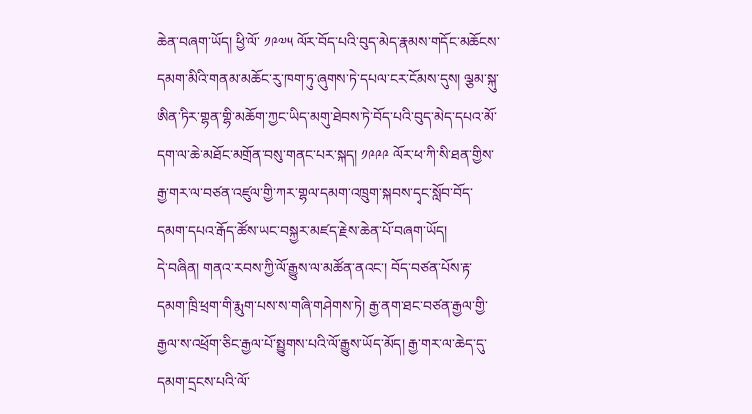ཆེན་བཞག་ཡོད། ཕྱི་ལོ་ ༡༩༧༥ ལོར་བོད་པའི་བུད་མེད་རྣམས་གདོང་མཆོངས་དམག་མིའི་གནམ་མཆོང་རུ་ཁག་ཏུ་ཞུགས་ཏེ་དཔལ་ངར་ངོམས་དུས། ལྕམ་སྐུ་ཨིན་ཏིར་གྷན་གྷི་མཆོག་ཀྱང་ཡིད་མགུ་ཐེབས་ཏེ་བོད་པའི་བུད་མེད་དཔའ་མོ་དག་ལ་ཆེ་མཐོང་མགྲོན་བསུ་གནང་པར་སྐད། ༡༩༩༩ ལོར་ཕ་ཀི་སི་ཐན་གྱིས་རྒྱ་གར་ལ་བཙན་འཛུལ་གྱི་ཀར་གྷལ་དམག་འཁྲུག་སྐབས་དྭང་སློབ་བོད་དམག་དཔའ་རྒོད་ཚོས་ཡང་བསྐྱར་མཛད་རྗེས་ཆེན་པོ་བཞག་ཡོད།
དེ་བཞིན། གནའ་རབས་ཀྱི་ལོ་རྒྱུས་ལ་མཚོན་ནའང་། བོད་བཙན་པོས་རྟ་དམག་ཁྲི་ཕྲག་གི་རྨུག་པས་ས་གཞི་གཤེགས་ཏེ། རྒྱ་ནག་ཐང་བཙན་རྒྱལ་གྱི་རྒྱལ་ས་འཕྲོག་ཅིང་རྒྱལ་པོ་སྤྱུགས་པའི་ལོ་རྒྱུས་ཡོད་མོད། རྒྱ་གར་ལ་ཆེད་དུ་དམག་དྲངས་པའི་ལོ་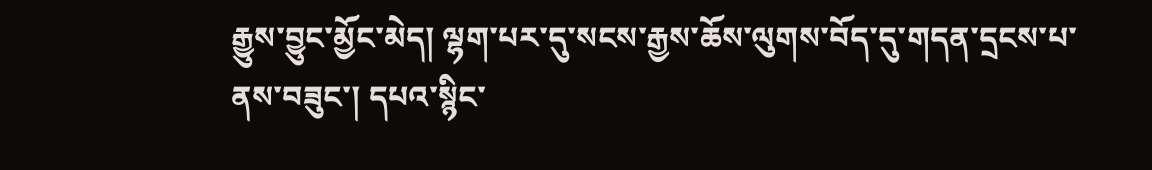རྒྱུས་བྱུང་མྱོང་མེད། ལྷག་པར་དུ་སངས་རྒྱས་ཆོས་ལུགས་བོད་དུ་གདན་དྲངས་པ་ནས་བཟུང་། དཔའ་སྙིང་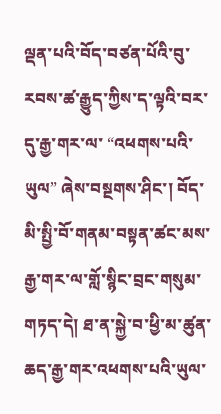ལྡན་པའི་བོད་བཙན་པོའི་བུ་རབས་ཚ་རྒྱུད་ཀྱིས་ད་ལྟའི་བར་དུ་རྒྱ་གར་ལ་ “འཕགས་པའི་ཡུལ” ཞེས་བསྔགས་ཤིང་། བོད་མི་སྤྱི་བོ་གནམ་བསྟན་ཚང་མས་རྒྱ་གར་ལ་གློ་སྙིང་བྲང་གསུམ་གཏད་དེ། ཐ་ན་སྐྱེ་བ་ཕྱི་མ་ཚུན་ཆད་རྒྱ་གར་འཕགས་པའི་ཡུལ་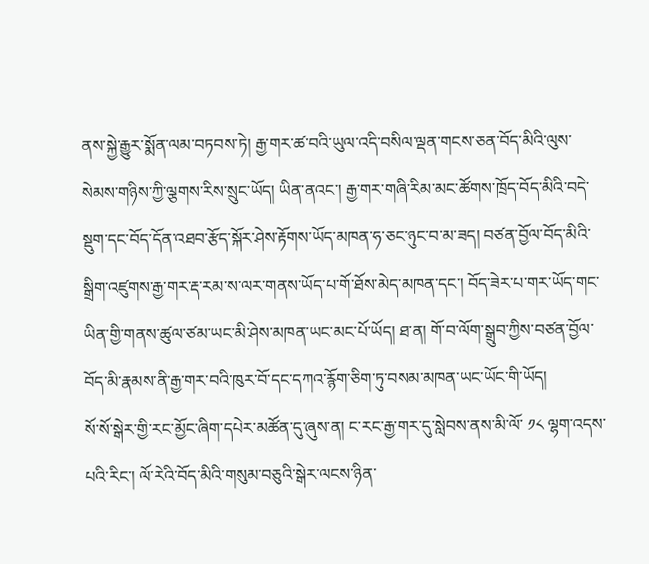ནས་སྐྱེ་རྒྱུར་སྨོན་ལམ་བཏབས་ཏེ། རྒྱ་གར་ཚ་བའི་ཡུལ་འདི་བསིལ་ལྡན་གངས་ཅན་བོད་མིའི་ལུས་སེམས་གཉིས་ཀྱི་ལྕགས་རིས་སྲུང་ཡོད། ཡིན་ནའང་། རྒྱ་གར་གཞི་རིམ་མང་ཚོགས་ཁྲོད་བོད་མིའི་བདེ་སྡུག་དང་བོད་དོན་འཐབ་རྩོད་སྐོར་ཤེས་རྟོགས་ཡོད་མཁན་ཧ་ཅང་ཉུང་བ་མ་ཟད། བཙན་བྱོལ་བོད་མིའི་སྒྲིག་འཛུགས་རྒྱ་གར་རྡ་རམ་ས་ལར་གནས་ཡོད་པ་གོ་ཐོས་མེད་མཁན་དང་། བོད་ཟེར་པ་གར་ཡོད་གང་ཡིན་གྱི་གནས་ཚུལ་ཙམ་ཡང་མི་ཤེས་མཁན་ཡང་མང་པོ་ཡོད། ཐ་ན། གོ་བ་ལོག་སྒྲུབ་ཀྱིས་བཙན་བྱོལ་བོད་མི་རྣམས་ནི་རྒྱ་གར་བའི་ཁུར་བོ་དང་དཀའ་རྙོག་ཅིག་ཏུ་བསམ་མཁན་ཡང་ཡོང་གི་ཡོད།
སོ་སོ་སྒེར་གྱི་རང་མྱོང་ཞིག་དཔེར་མཚོན་དུ་ཞུས་ན། ང་རང་རྒྱ་གར་དུ་སླེབས་ནས་མི་ལོ་ ༡༨ ལྷག་འདས་པའི་རིང་། ལོ་རེའི་བོད་མིའི་གསུམ་བཅུའི་སྒེར་ལངས་ཉིན་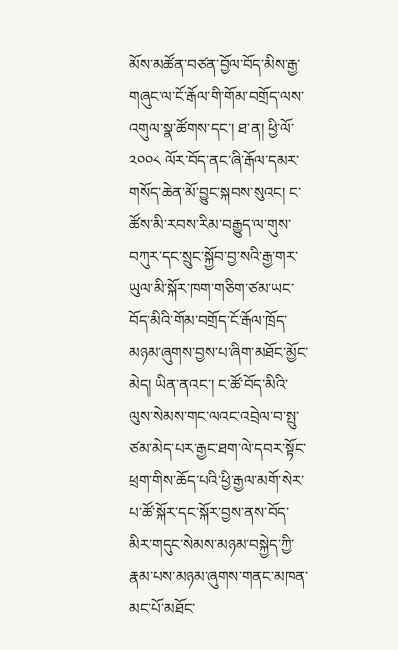མོས་མཚོན་བཙན་བྱོལ་བོད་མིས་རྒྱ་གཞུང་ལ་ངོ་རྒོལ་གི་གོམ་བགྲོད་ལས་འགུལ་སྣ་ཚོགས་དང་། ཐ་ན། ཕྱི་ལོ་ ༢༠༠༨ ལོར་བོད་ནང་ཞི་རྒོལ་དམར་གསོད་ཆེན་མོ་བྱུང་སྐབས་སུའང། ང་ཚོས་མི་རབས་རིམ་བརྒྱུད་ལ་གུས་བཀུར་དང་སྲུང་སྐྱོབ་བྱ་སའི་རྒྱ་གར་ཡུལ་མི་སྐོར་ཁག་གཅིག་ཙམ་ཡང་བོད་མིའི་གོམ་བགྲོད་ངོ་རྒོལ་ཁྲོད་མཉམ་ཞུགས་བྱས་པ་ཞིག་མཐོང་མྱོང་མེད། ཡིན་ནའང་། ང་ཚོ་བོད་མིའི་ལུས་སེམས་གང་ལའང་འབྲེལ་བ་སྤུ་ཙམ་མེད་པར་རྒྱང་ཐག་ལེ་དབར་སྟོང་ཕྲག་གིས་ཆོད་པའི་ཕྱི་རྒྱལ་མགོ་སེར་པ་ཚོ་སྐོར་དང་སྐོར་བྱས་ནས་བོད་མིར་གདུང་སེམས་མཉམ་བསྐྱེད་ཀྱི་རྣམ་པས་མཉམ་ཞུགས་གནང་མཁན་མང་པོ་མཐོང་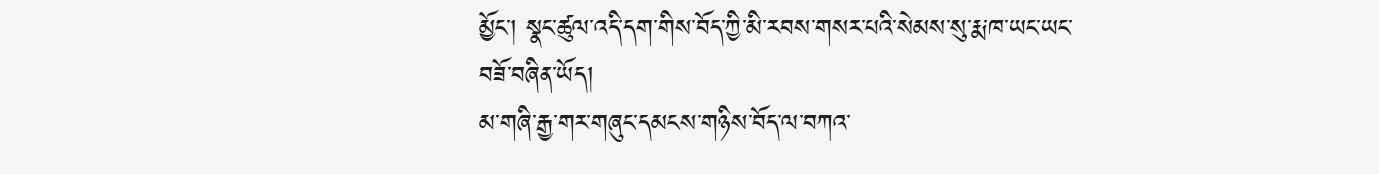མྱོང་། སྣང་ཚུལ་འདི་དག་གིས་བོད་ཀྱི་མི་རབས་གསར་པའི་སེམས་སུ་རྨ་ཁ་ཡང་ཡང་བཟོ་བཞིན་ཡོད།
མ་གཞི་རྒྱ་གར་གཞུང་དམངས་གཉིས་བོད་ལ་བཀའ་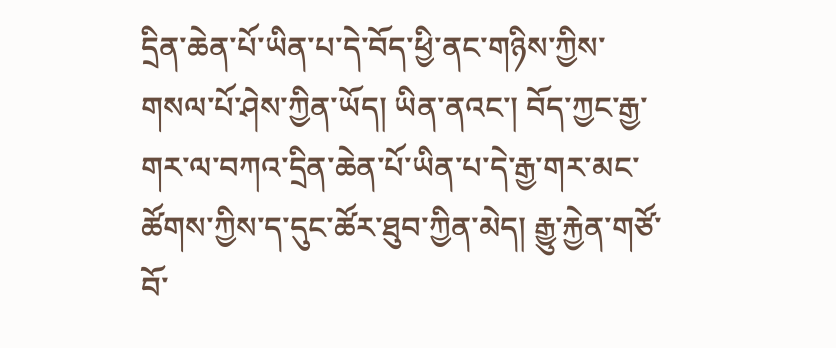དྲིན་ཆེན་པོ་ཡིན་པ་དེ་བོད་ཕྱི་ནང་གཉིས་ཀྱིས་གསལ་པོ་ཤེས་ཀྱིན་ཡོད། ཡིན་ནའང་། བོད་ཀྱང་རྒྱ་གར་ལ་བཀའ་དྲིན་ཆེན་པོ་ཡིན་པ་དེ་རྒྱ་གར་མང་ཚོགས་ཀྱིས་ད་དུང་ཚོར་ཐུབ་ཀྱིན་མེད། རྒྱུ་རྐྱེན་གཙོ་བོ་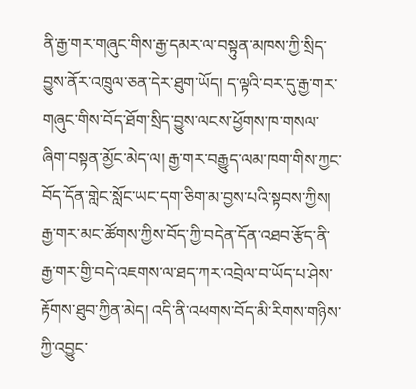ནི་རྒྱ་གར་གཞུང་གིས་རྒྱ་དམར་ལ་བསྟུན་མཁས་ཀྱི་སྲིད་བྱུས་ནོར་འཁྲུལ་ཅན་དེར་ཐུག་ཡོད། ད་ལྟའི་བར་དུ་རྒྱ་གར་གཞུང་གིས་བོད་ཐོག་སྲིད་བྱུས་ལངས་ཕྱོགས་ཁ་གསལ་ཞིག་བསྟན་མྱོང་མེད་ལ། རྒྱ་གར་བརྒྱུད་ལམ་ཁག་གིས་ཀྱང་བོད་དོན་གླེང་སློང་ཡང་དག་ཅིག་མ་བྱས་པའི་སྟབས་ཀྱིས། རྒྱ་གར་མང་ཚོགས་ཀྱིས་བོད་ཀྱི་བདེན་དོན་འཐབ་རྩོད་ནི་རྒྱ་གར་གྱི་བདེ་འཇགས་ལ་ཐད་ཀར་འབྲེལ་བ་ཡོད་པ་ཤེས་རྟོགས་ཐུབ་ཀྱིན་མེད། འདི་ནི་འཕགས་བོད་མི་རིགས་གཉིས་ཀྱི་འབྱུང་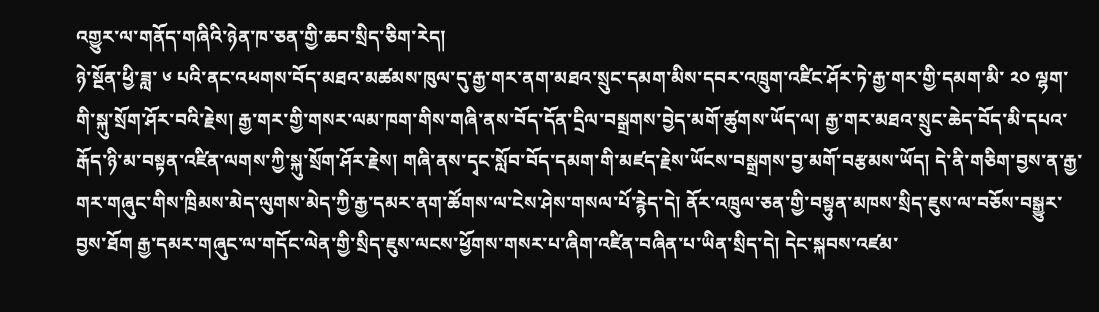འགྱུར་ལ་གནོད་གཞིའི་ཉེན་ཁ་ཅན་གྱི་ཆབ་སྲིད་ཅིག་རེད།
ཉེ་སྔོན་ཕྱི་ཟླ་ ༦ པའི་ནང་འཕགས་བོད་མཐའ་མཚམས་ཁུལ་དུ་རྒྱ་གར་ནག་མཐའ་སྲུང་དམག་མིས་དབར་འཁྲུག་འཛིང་ཤོར་ཏེ་རྒྱ་གར་གྱི་དམག་མི་ ༢༠ ལྷག་གི་སྐུ་སྲོག་ཤོར་བའི་རྗེས། རྒྱ་གར་གྱི་གསར་ལམ་ཁག་གིས་གཞི་ནས་བོད་དོན་དྲིལ་བསྒྲགས་བྱེད་མགོ་ཚུགས་ཡོད་ལ། རྒྱ་གར་མཐའ་སྲུང་ཆེད་བོད་མི་དཔའ་རྒོད་ཉི་མ་བསྟན་འཛིན་ལགས་ཀྱི་སྐུ་སྲོག་ཤོར་རྗེས། གཞི་ནས་དྭང་སློབ་བོད་དམག་གི་མཛད་རྗེས་ཡོངས་བསྒྲགས་བྱ་མགོ་བརྩམས་ཡོད། དེ་ནི་གཅིག་བྱས་ན་རྒྱ་གར་གཞུང་གིས་ཁྲིམས་མེད་ལུགས་མེད་ཀྱི་རྒྱ་དམར་ནག་ཚོགས་ལ་ངེས་ཤེས་གསལ་པོ་རྙེད་དེ། ནོར་འཁྲུལ་ཅན་གྱི་བསྟུན་མཁས་སྲིད་ཇུས་ལ་བཅོས་བསྒྱུར་བྱས་ཐོག རྒྱ་དམར་གཞུང་ལ་གདོང་ལེན་གྱི་སྲིད་ཇུས་ལངས་ཕྱོགས་གསར་པ་ཞིག་འཛིན་བཞིན་པ་ཡིན་སྲིད་དེ། དེང་སྐབས་འཛམ་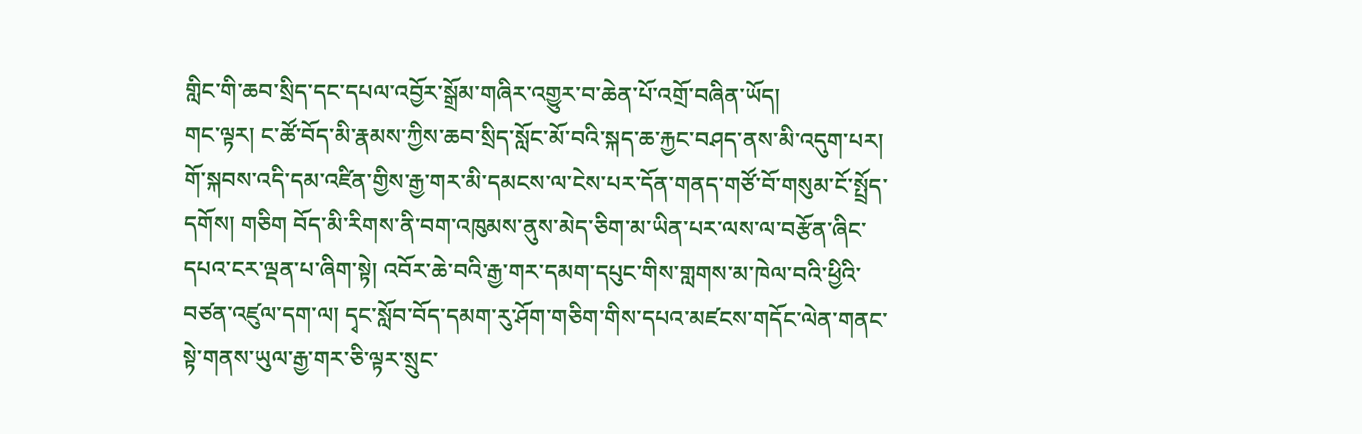གླིང་གི་ཆབ་སྲིད་དང་དཔལ་འབྱོར་སྒྲོམ་གཞིར་འགྱུར་བ་ཆེན་པོ་འགྲོ་བཞིན་ཡོད།
གང་ལྟར། ང་ཚོ་བོད་མི་རྣམས་ཀྱིས་ཆབ་སྲིད་སློང་མོ་བའི་སྐད་ཆ་རྐྱང་བཤད་ནས་མི་འདུག་པར། གོ་སྐབས་འདི་དམ་འཛིན་གྱིས་རྒྱ་གར་མི་དམངས་ལ་ངེས་པར་དོན་གནད་གཙོ་བོ་གསུམ་ངོ་སྤྲོད་དགོས། གཅིག བོད་མི་རིགས་ནི་བག་འཁུམས་ནུས་མེད་ཅིག་མ་ཡིན་པར་ལས་ལ་བརྩོན་ཞིང་དཔའ་ངར་ལྡན་པ་ཞིག་སྟེ། འབོར་ཆེ་བའི་རྒྱ་གར་དམག་དཔུང་གིས་གླགས་མ་ཁེལ་བའི་ཕྱིའི་བཙན་འཛུལ་དག་ལ། དྭང་སློབ་བོད་དམག་རུ་ཤོག་གཅིག་གིས་དཔའ་མཛངས་གདོང་ལེན་གནང་སྟེ་གནས་ཡུལ་རྒྱ་གར་ཅི་ལྟར་སྲུང་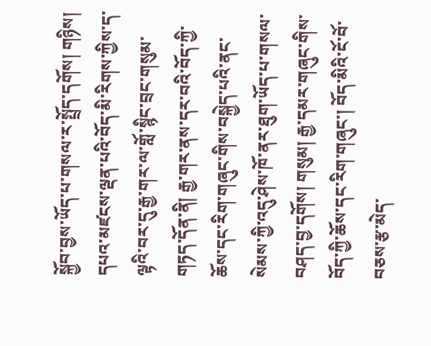སྐྱོབ་བྱས་ཡོད་པ་གསལ་ར་སྤྲོད་དགོས། གཉིས། དཔའ་མཛངས་ལྡན་པའི་བོད་མི་རིགས་ཀྱིས་ད་ལྟའི་བར་དུ་རྒྱ་གར་ལ་གློ་སྙིང་བྲང་གསུམ་གཏད་དོན་ནི། རྒྱ་གར་ནས་དར་བའི་བོད་ཀྱི་ཆོས་དང་རིག་གཞུང་གིས་བསྐྱེད་པའི་ནང་སེམས་ཀྱི་འདུ་ཤེས་ཁོ་ནར་ཐུག་ཡོད་པ་གསལ་བཤད་བྱ་དགོས། གསུམ། རྒྱ་དམར་གཞུང་གིས་བོད་ཀྱི་ཆོས་དང་རིག་གཞུང་། བོད་མིའི་ངོ་བོ་བཅས་རྩ་མེད་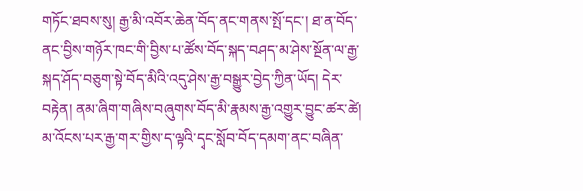གཏོང་ཐབས་སུ། རྒྱ་མི་འབོར་ཆེན་བོད་ནང་གནས་སྤོ་དང་། ཐ་ན་བོད་ནང་བྱིས་གཉོར་ཁང་གི་བྱིས་པ་ཚོས་བོད་སྐད་བཤད་མ་ཤེས་སྔོན་ལ་རྒྱ་སྐད་ཤོད་བཅུག་སྟེ་བོད་མིའི་འདུ་ཤེས་རྒྱ་བསྒྱུར་བྱེད་ཀྱིན་ཡོད། དེར་བརྟེན། ནམ་ཞིག་གཞིས་བཞུགས་བོད་མི་རྣམས་རྒྱ་འགྱུར་བྱུང་ཚར་ཚེ། མ་འོངས་པར་རྒྱ་གར་གྱིས་ད་ལྟའི་དྭང་སློབ་བོད་དམག་ནང་བཞིན་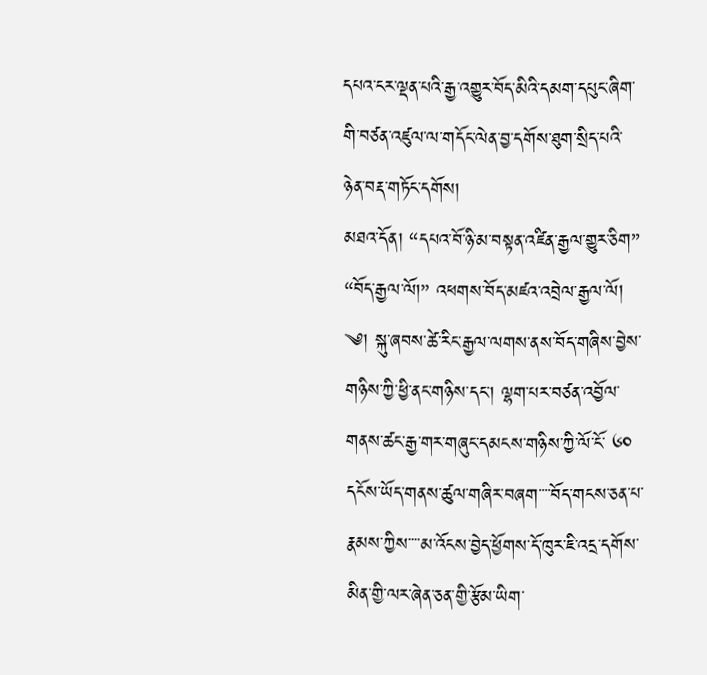དཔའ་ངར་ལྡན་པའི་རྒྱ་འགྱུར་བོད་མིའི་དམག་དཔུང་ཞིག་གི་བཙན་འཛུལ་ལ་གདོང་ལེན་བྱ་དགོས་ཐུག་སྲིད་པའི་ཉེན་བརྡ་གཏོང་དགོས།
མཐའ་དོན། “དཔའ་བོ་ཉི་མ་བསྟན་འཛིན་རྒྱལ་གྱུར་ཅིག” “བོད་རྒྱལ་ལོ།” འཕགས་བོད་མཛའ་འབྲེལ་རྒྱལ་ལོ།
༄། སྐུ་ཞབས་ཚེ་རིང་རྒྱལ་ལགས་ནས་བོད་གཞིས་བྱེས་གཉིས་ཀྱི་ཕྱི་ནང་གཉིས་དང་། ལྷག་པར་བཙན་འབྱོལ་གནས་ཚང་རྒྱ་གར་གཞུང་དམངས་གཉིས་ཀྱི་ལོ་ངོ་ ༦༠ དངོས་ཡོད་གནས་ཚུལ་གཞིར་བཞག་་་་བོད་གངས་ཅན་པ་རྣམས་ཀྱིས་་་་མ་འོངས་བྱེད་ཕྱོགས་དོ་ཁུར་ཇི་འདྲ་དགོས་མིན་གྱི་ལར་ཞེན་ཅན་གྱི་རྩོམ་ཡིག་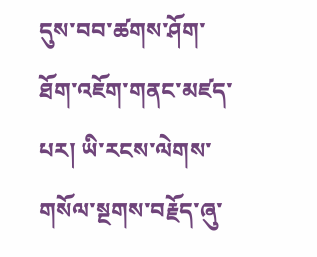དུས་བབ་ཚགས་ཤོག་ཐོག་འཇོག་གནང་མཛད་པར། ཡི་རངས་ལེགས་གསོལ་སྔགས་བརྗོད་ཞུ་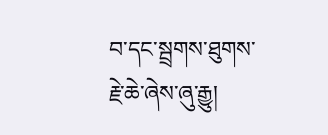བ་དང་སྦྲགས་ཐུགས་རྗེ་ཆེ་ཞེས་ཞུ་རྒྱུ།